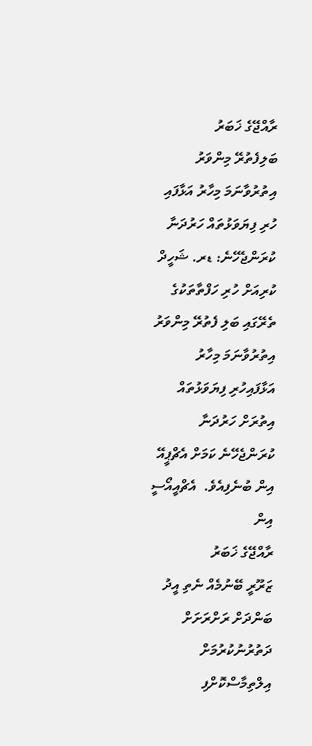ރާއްޖޭގެ ޚަބަރު
ބަލިފެތުރޭ މިންވަރު އިތުރުވާނަމަ މިހާރު އަޅާފައި ހުރި ފިޔަވަޅުތައް ހަރުދަނާ ކުރަންޖެހޭނެ: ޑރ. ޝަހީދް
ކުރިއަށް ހުރި ހަފްތާތަކުގެ ތެރޭގައި ބަލި ފެތުރޭ މިންވަރު އިތުރުވާނަމަ މިހާރު އަޅާފައިހުރި ފިޔަވަޅުތައް އިތުރަށް ހަރުދަނާ ކުރަންޖެހޭނެ ކަމަށް އެޗްޕީއޭ އިން ބުނެފިއެވެ.  އެޗްއީއޯސީ އިން
ރާއްޖޭގެ ޚަބަރު
ޒަރޫރީ ބޭނުމެއް ނެތި އީދު ބަންދަށް ރަށްރަށަށް ދަތުރުނުކުރުމަށް އިލްތިމާސްކޮށްފި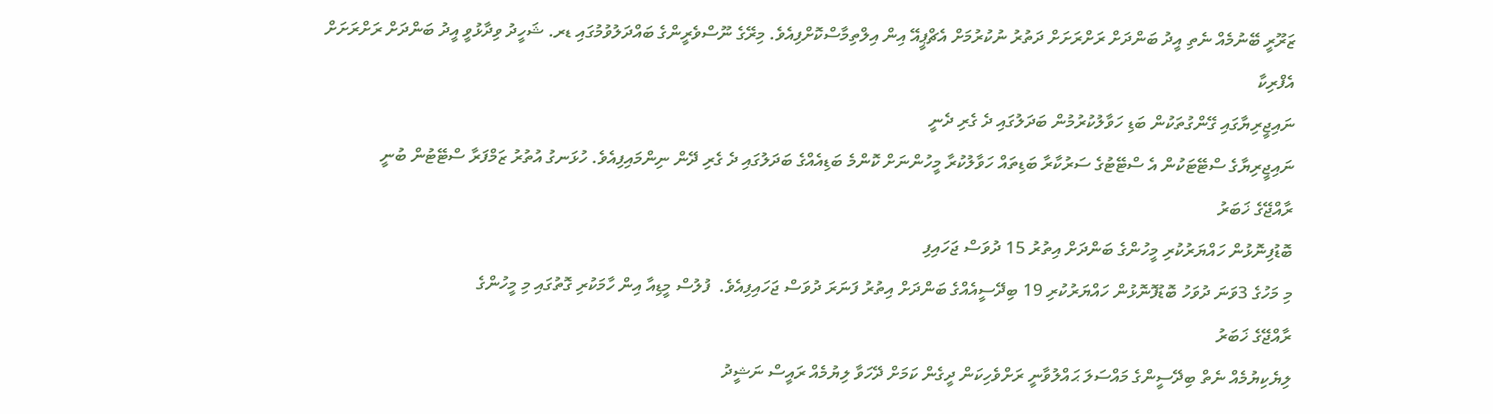ޒަރޫރީ ބޭނުމެއް ނެތި އީދު ބަންދަށް ރަށްރަށަށް ދަތުރު ނުކުރުމަށް އެޗްޕީއޭ އިން އިލްތިމާސްކޮށްފިއެވެ. މިރޭގެ ނޫސްވެރީންގެ ބައްދަލުވުމުގައި ޑރ. ޝަހީދު ވިދާޅުވީ އީދު ބަންދަށް ރަށްރަށަށް
އެފްރިކާ
ނައިޖީރިޔާގައި ގޭންގުތަކުން ބަޑި ހަވާލުކުރުމުން ބަދަލުގައި ދެ ގެރި ދެނީ
ނައިޖީރިޔާގެ ސްޓޭޓަކުން އެ ސްޓޭޓުގެ ސަރުކާރާ ބަޑިތައް ހަވާލުކުރާ މީހުންނަށް ކޮންމެ ބަޑިއެއްގެ ބަދަލުގައި ދެ ގެރި ދޭން ނިންމައިފިއެވެ. ހުޅަނގު އުތުރު ޒަމްފަރާ ސްޓޭޓުން ބުނީ
ރާއްޖޭގެ ޚަބަރު
ބޮޑުފިނޮޅުން ހައްޔަރުކުރި މީހުންގެ ބަންދަށް އިތުރު 15 ދުވަސް ޖަހައިފި
މި މަހުގެ 3ވަނަ ދުވަހު ބޮޑުފޮނޮޅުން ހައްޔަރުކުރި 19 ބިދޭސީއެއްގެ ބަންދަށް އިތުރު ފަނަރަ ދުވަސް ޖަހައިފިއެވެ.  ފުލުސް މީޑިއާ އިން ހާމަކުރި ގޮތުގައި މި މީހުންގެ
ރާއްޖޭގެ ޚަބަރު
ލިޔެކިޔުމެއް ނެތް ބިދޭސީންގެ މައްސަލަ ޙައްލުވާނީ ރަށްވެހިކަން ދީގެން ކަމަށް ދޭހަވާ ލިޔުމެއް ރައީސް ނަޝީދު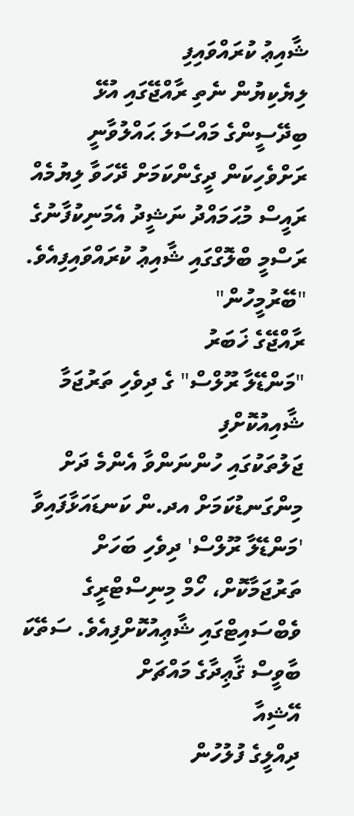ޝާއިޢު ކުރައްވައިފި
ލިޔެކިޔުން ނެތި ރާއްޖޭގައި އުޅޭ ބިދޭސީންގެ މައްސަލަ ޙައްލުވާނީ ރަށްވެހިކަން ދީގެންކަމަށް ދޭހަވާ ލިޔުމެއް ރައީސް މުޙަމައްދު ނަޝީދު އެމަނިކުފާނުގެ ރަސްމީ ބްލޮގްގައި ޝާއިޢު ކުރައްވައިފިއެވެ. "ބޭރުމީހުން"
ރާއްޖޭގެ ޚަބަރު
"މަންޑޭލާ ރޫލްސް" ގެ ދިވެހި ތަރުޖަމާ ޝާއިއުކޮށްފި
ޖަލުތަކުގައި ހުންނަންވާ އެންމެ ދަށް މިންގަނޑުކަމަށް އދ.ން ކަނޑައަޅާފައިވާ 'މަންޑޭލާ ރޫލްސް' ދިވެހި ބަހަށް ތަރުޖަމާކޮށް، ހޯމް މިނިސްޓްރީގެ ވެބްސައިޓްގައި ޝާޢިއުކޮށްފިއެވެ. ސަތޭކަ ބާވީސް ޤާޢިދާގެ މައްޗަށް
އޭޝިއާ
ދިއްލީގެ ފުލުހުން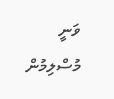ވަނީ މުސްލިމުން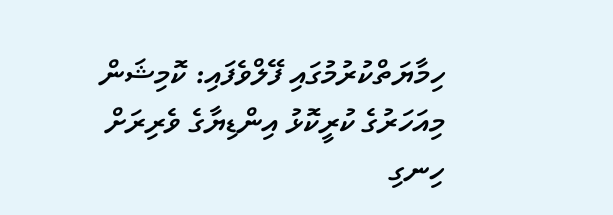ހިމާޔަތްކުރުމުގައި ފޭލްވެފައި: ކޮމިޝަން
މިއަހަރުގެ ކުރީކޮޅު އިންޑިޔާގެ ވެރިރަށް ހިނގި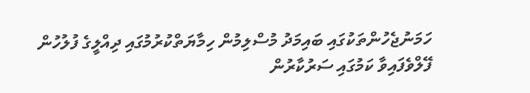ހަމަނުޖެހުންތަކުގައި ބައިމަދު މުސްލިމުން ހިމާޔަތްކުރުމުގައި ދިއްލީގެ ފުލުހުން ފޭލްވެފައިވާ ކަމުގައި ސަރުކާރުން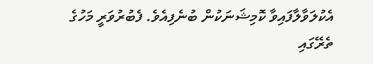އެކުލަވާލާފައިވާ ކޮމިޝަނަކުން ބުނެފިއެވެ. ފެބުރުވަރީ މަހުގެ ތެރޭގައި